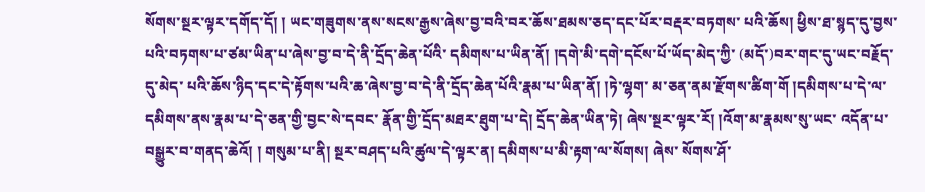སོགས་སྔར་ལྟར་དགོད་དོ། ། ཡང་གཟུགས་ནས་སངས་རྒྱས་ཞེས་བྱ་བའི་བར་ཆོས་ཐམས་ཅད་དང་པོར་བརྡར་བཏགས་ པའི་ཆོས། ཕྱིས་ཐ་སྙད་དུ་བྱས་པའི་བཏགས་པ་ཙམ་ཡིན་པ་ཞེས་བྱ་བ་དེ་ནི་དྲོད་ཆེན་པོའི་ དམིགས་པ་ཡིན་ནོ། །དགེ་མི་དགེ་དངོས་པོ་ཡོད་མེད་ཀྱི་ (མདོ་)བར་གང་དུ་ཡང་བརྗོད་དུ་མེད་ པའི་ཆོས་ཉིད་དང་དེ་རྟོགས་པའི་ཆ་ཞེས་བྱ་བ་དེ་ནི་དྲོད་ཆེན་པོའི་རྣམ་པ་ཡིན་ནོ། །ཏེ་ལྷག་ མ་ཅན་ནམ་རྫོགས་ཚིག་གོ །དམིགས་པ་དེ་ལ་དམིགས་ནས་རྣམ་པ་དེ་ཅན་གྱི་བྱང་སེ་དབང་ རྣོན་གྱི་དྲོད་མཐར་ཐུག་པ་དེ། དྲོད་ཆེན་ཡིན་ཏེ། ཞེས་སྔར་ལྟར་རོ། །འོག་མ་རྣམས་སུ་ཡང་ འདོན་པ་བསྒྱུར་བ་གནད་ཆེའོ། ། གསུམ་པ་ནི། སྔར་བཤད་པའི་ཚུལ་དེ་ལྟར་ན། དམིགས་པ་མི་རྟག་ལ་སོགས། ཞེས་ སོགས་ཤོ་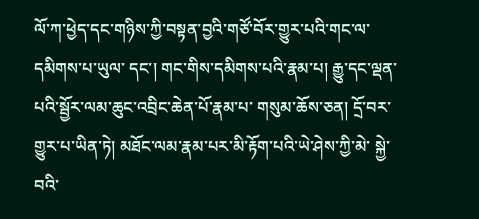ལོ་ཀ་ཕྱེད་དང་གཉིས་ཀྱི་བསྟན་བྱའི་གཙོ་བོར་གྱུར་པའི་གང་ལ་དམིགས་པ་ཡུལ་ དང་། གང་གིས་དམིགས་པའི་རྣམ་པ། རྒྱུ་དང་ལྡན་པའི་སྦྱོར་ལམ་ཆུང་འབྲིང་ཆེན་པོ་རྣམ་པ་ གསུམ་ཆོས་ཅན། དྲོ་བར་གྱུར་པ་ཡིན་ཏེ། མཐོང་ལམ་རྣམ་པར་མི་རྟོག་པའི་ཡེ་ཤེས་ཀྱི་མེ་ སྐྱེ་བའི་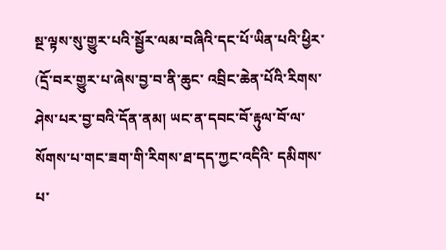སྔ་ལྟས་སུ་གྱུར་པའི་སྦྱོར་ལམ་བཞིའི་དང་པོ་ཡིན་པའི་ཕྱིར་ (དྲོ་བར་གྱུར་པ་ཞེས་བྱ་བ་ནི་ཆུང་ འབྲིང་ཆེན་པོའི་རིགས་ཤེས་པར་བྱ་བའི་དོན་ནམ། ཡང་ན་དབང་བོ་རྟུལ་བོ་ལ་སོགས་པ་གང་ཟག་གི་རིགས་ཐ་དད་ཀྱང་འདིའི་ དམིགས་པ་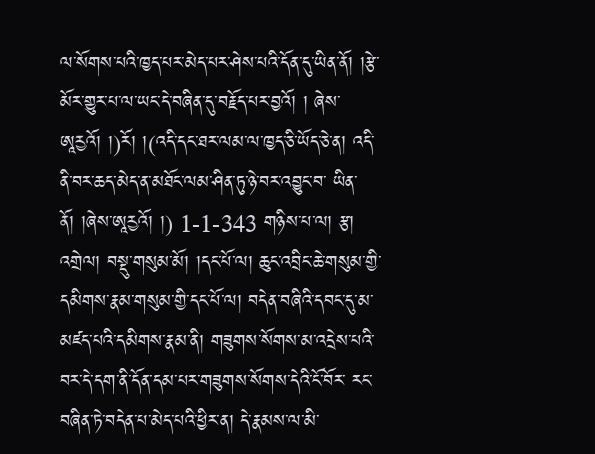ལ་སོགས་པའི་ཁྱད་པར་མེད་པར་ཤེས་པའི་དོན་དུ་ཡིན་ནོ། །རྩེ་མོར་གྱུར་པ་ལ་ཡང་དེ་བཞིན་དུ་བརྗོད་པར་བྱའོ། ། ཞེས་ཨཱརྱའོ། །)རོ། །(འདི་དང་ཐར་ལམ་ལ་ཁྱད་ཅི་ཡོད་ཅེ་ན། འདི་ནི་བར་ཆད་མེད་ན་མཐོང་ལམ་ཤིན་ཏུ་ཉེ་བར་འབྱུང་བ་ ཡིན་ནོ། །ཞེས་ཨཱརྱའོ། །) 1-1-343 གཉིས་པ་ལ། རྩ། འགྲེལ། བསྡུ་གསུམ་མོ། །དང་པོ་ལ། ཆུང་འབྲིང་ཆེ་གསུམ་གྱི་ དམིགས་རྣམ་གསུམ་གྱི་དང་པོ་ལ། བདེན་བཞིའི་དབང་དུ་མ་མཛད་པའི་དམིགས་རྣམ་ནི། གཟུགས་སོགས་མ་འདྲེས་པའི་བར་དེ་དག་ནི་དོན་དམ་པར་གཟུགས་སོགས་དེའི་ངོ་བོར་ རང་བཞིན་ཏེ་བདེན་པ་མེད་པའི་ཕྱིར་ན། དེ་རྣམས་ལ་མི་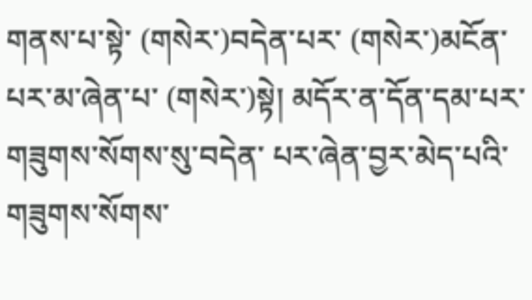གནས་པ་སྟེ་ (གསེར་)བདེན་པར་ (གསེར་)མངོན་པར་མ་ཞེན་པ་ (གསེར་)སྟེ། མདོར་ན་དོན་དམ་པར་གཟུགས་སོགས་སུ་བདེན་ པར་ཞེན་བྱར་མེད་པའི་གཟུགས་སོགས་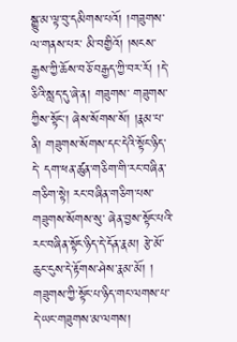སྒྱུ་མ་ལྟ་བུ་དམིགས་པའོ། །གཟུགས་ལ་གནས་པར་ མི་བགྱིའོ། །སངས་རྒྱས་ཀྱི་ཆོས་བཅོ་བརྒྱད་ཀྱི་བར་རོ། །དེ་ཅིའི་སླད་དུ་ཞེ་ན། གཟུགས་ གཟུགས་ཀྱིས་སྟོང་། ཞེས་སོགས་སོ། །རྣམ་པ་ནི། གཟུགས་སོགས་དང་དེའི་སྟོང་ཉིད་དེ་ དག་ཕན་ཚུན་གཅིག་གི་རང་བཞིན་གཅིག་སྟེ། རང་བཞིན་གཅིག་པས་གཟུགས་སོགས་སུ་ ཞེན་བྱས་སྟོང་པའི་རང་བཞིན་སྟོང་ཉིད་དེ་དོན་རྣམ། རྩེ་མོ་ཆུང་ངུས་དེ་རྟོགས་ཤེས་རྣམ་མོ། ། གཟུགས་ཀྱི་སྟོང་པ་ཉིད་གང་ལགས་པ་དེ་ཡང་གཟུགས་མ་ལགས།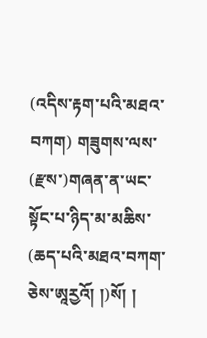(འདིས་རྟག་པའི་མཐའ་བཀག) གཟུགས་ལས་ (རྫས་)གཞན་ན་ཡང་སྟོང་པ་ཉིད་མ་མཆིས་ (ཆད་པའི་མཐའ་བཀག་ཅེས་ཨཱརྱའོ། །)སོ། །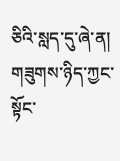ཅིའི་སླད་དུ་ཞེ་ན། གཟུགས་ཉིད་ཀྱང་སྟོང་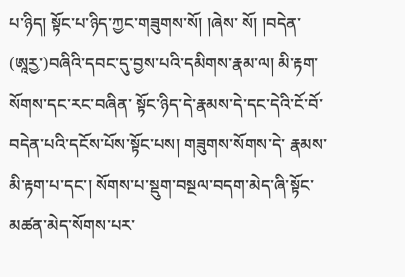པ་ཉིད། སྟོང་པ་ཉིད་ཀྱང་གཟུགས་སོ། །ཞེས་ སོ། །བདེན་ (ཨཱརྱ་)བཞིའི་དབང་དུ་བྱས་པའི་དམིགས་རྣམ་ལ། མི་རྟག་སོགས་དང་རང་བཞིན་ སྟོང་ཉིད་དེ་རྣམས་དེ་དང་དེའི་ངོ་བོ་བདེན་པའི་དངོས་པོས་སྟོང་པས། གཟུགས་སོགས་དེ་ རྣམས་མི་རྟག་པ་དང་། སོགས་པ་སྡུག་བསྔལ་བདག་མེད་ཞི་སྟོང་མཚན་མེད་སོགས་པར་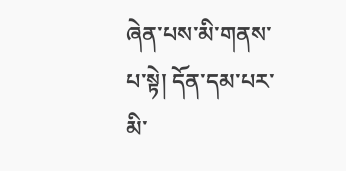ཞེན་པས་མི་གནས་པ་སྟེ། དོན་དམ་པར་མི་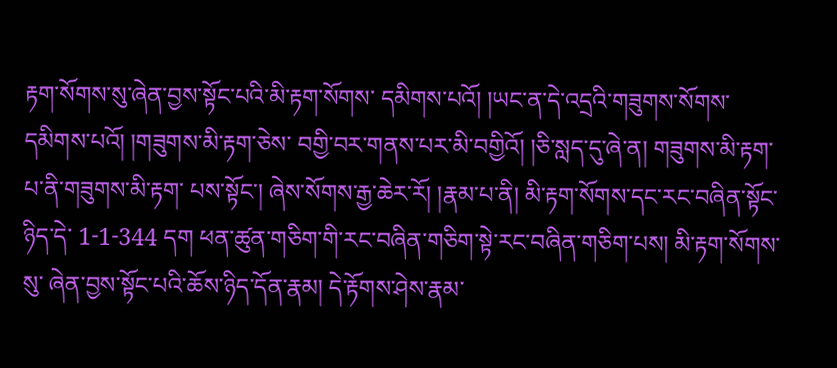རྟག་སོགས་སུ་ཞེན་བྱས་སྟོང་པའི་མི་རྟག་སོགས་ དམིགས་པའོ། །ཡང་ན་དེ་འདྲའི་གཟུགས་སོགས་དམིགས་པའོ། །གཟུགས་མི་རྟག་ཅེས་ བགྱི་བར་གནས་པར་མི་བགྱིའོ། །ཅི་སླད་དུ་ཞེ་ན། གཟུགས་མི་རྟག་པ་ནི་གཟུགས་མི་རྟག་ པས་སྟོང་། ཞེས་སོགས་རྒྱ་ཆེར་རོ། །རྣམ་པ་ནི། མི་རྟག་སོགས་དང་རང་བཞིན་སྟོང་ཉིད་དེ་ 1-1-344 དག ཕན་ཚུན་གཅིག་གི་རང་བཞིན་གཅིག་སྟེ་རང་བཞིན་གཅིག་པས། མི་རྟག་སོགས་སུ་ ཞེན་བྱས་སྟོང་པའི་ཆོས་ཉིད་དོན་རྣམ། དེ་རྟོགས་ཤེས་རྣམ་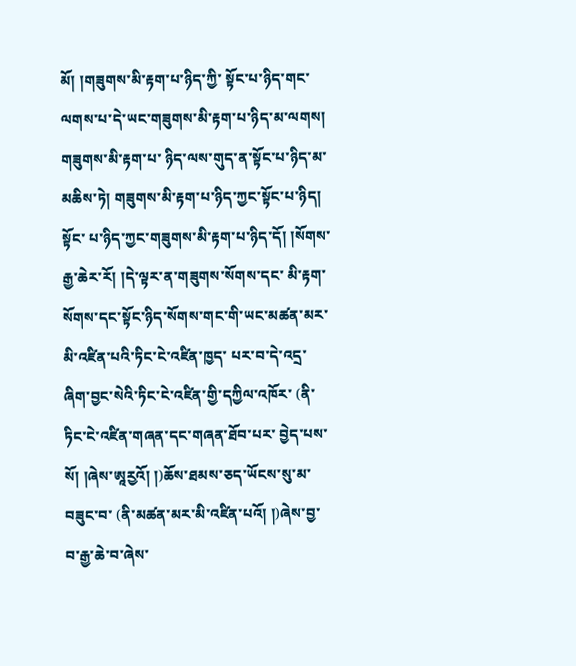མོ། །གཟུགས་མི་རྟག་པ་ཉིད་ཀྱི་ སྟོང་པ་ཉིད་གང་ལགས་པ་དེ་ཡང་གཟུགས་མི་རྟག་པ་ཉིད་མ་ལགས། གཟུགས་མི་རྟག་པ་ ཉིད་ལས་གུད་ན་སྟོང་པ་ཉིད་མ་མཆིས་ཏེ། གཟུགས་མི་རྟག་པ་ཉིད་ཀྱང་སྟོང་པ་ཉིད། སྟོང་ པ་ཉིད་ཀྱང་གཟུགས་མི་རྟག་པ་ཉིད་དོ། །སོགས་རྒྱ་ཆེར་རོ། །དེ་ལྟར་ན་གཟུགས་སོགས་དང་ མི་རྟག་སོགས་དང་སྟོང་ཉིད་སོགས་གང་གི་ཡང་མཚན་མར་མི་འཛིན་པའི་ཏིང་ངེ་འཛིན་ཁྱད་ པར་བ་དེ་འདྲ་ཞིག་བྱང་སེའི་ཏིང་ངེ་འཛིན་གྱི་དཀྱིལ་འཁོར་ (ནི་ཏིང་ངེ་འཛིན་གཞན་དང་གཞན་ཐོབ་པར་ བྱེད་པས་སོ། །ཞེས་ཨཱརྱའོ། །)ཆོས་ཐམས་ཅད་ཡོངས་སུ་མ་བཟུང་བ་ (ནི་མཚན་མར་མི་འཛིན་པའོ། །)ཞེས་བྱ་ བ་རྒྱ་ཆེ་བ་ཞེས་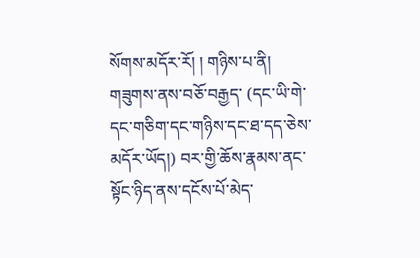སོགས་མདོར་རོ། ། གཉིས་པ་ནི། གཟུགས་ནས་བཅོ་བརྒྱད་ (དང་ཡི་གེ་དང་གཅིག་དང་གཉིས་དང་ཐ་དད་ཅེས་མདོར་ཡོད།) བར་གྱི་ཆོས་རྣམས་ནང་སྟོང་ཉིད་ནས་དངོས་པོ་མེད་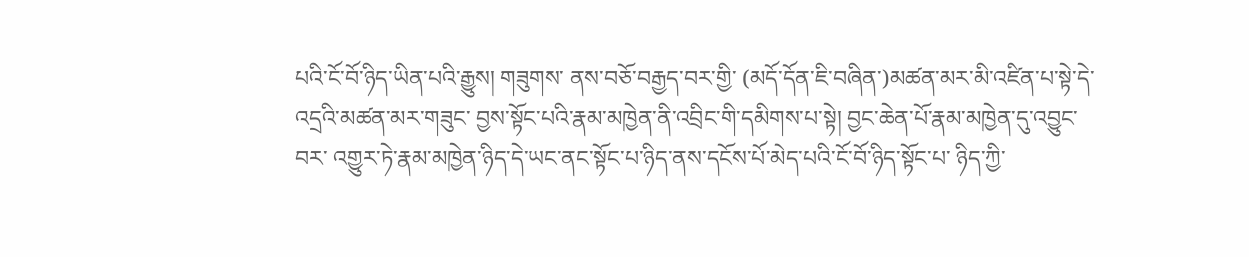པའི་ངོ་བོ་ཉིད་ཡིན་པའི་རྒྱུས། གཟུགས་ ནས་བཅོ་བརྒྱད་བར་གྱི་ (མདོ་དོན་ཇི་བཞིན་)མཚན་མར་མི་འཛིན་པ་སྟེ་དེ་འདྲའི་མཚན་མར་གཟུང་ བྱས་སྟོང་པའི་རྣམ་མཁྱེན་ནི་འབྲིང་གི་དམིགས་པ་སྟེ། བྱང་ཆེན་པོ་རྣམ་མཁྱེན་དུ་འབྱུང་བར་ འགྱུར་ཏེ་རྣམ་མཁྱེན་ཉིད་དེ་ཡང་ནང་སྟོང་པ་ཉིད་ནས་དངོས་པོ་མེད་པའི་ངོ་བོ་ཉིད་སྟོང་པ་ ཉིད་ཀྱི་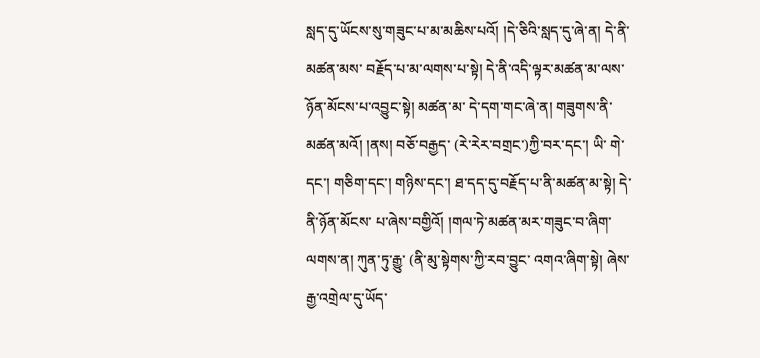སླད་དུ་ཡོངས་སུ་གཟུང་པ་མ་མཆིས་པའོ། །དེ་ཅིའི་སླད་དུ་ཞེ་ན། དེ་ནི་མཚན་མས་ བརྗོད་པ་མ་ལགས་པ་སྟེ། དེ་ནི་འདི་ལྟར་མཚན་མ་ལས་ཉོན་མོངས་པ་འབྱུང་སྟེ། མཚན་མ་ དེ་དག་གང་ཞེ་ན། གཟུགས་ནི་མཚན་མའོ། །ནས། བཅོ་བརྒྱད་ (རེ་རེར་བགྲང་)ཀྱི་བར་དང་། ཡི་ གེ་དང་། གཅིག་དང་། གཉིས་དང་། ཐ་དད་དུ་བརྗོད་པ་ནི་མཚན་མ་སྟེ། དེ་ནི་ཉོན་མོངས་ པ་ཞེས་བགྱིའོ། །གལ་ཏེ་མཚན་མར་གཟུང་བ་ཞིག་ལགས་ན། ཀུན་ཏུ་རྒྱུ་ (ནི་མུ་སྟེགས་ཀྱི་རབ་བྱུང་ འགའ་ཞིག་སྟེ། ཞེས་རྒྱ་འགྲེལ་དུ་ཡོད་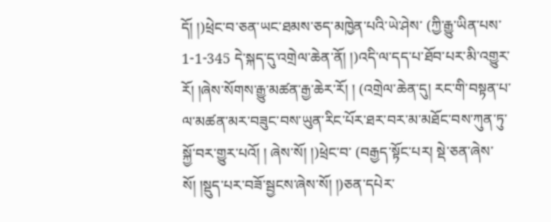དོ། །)ཕྲེང་བ་ཅན་ཡང་ཐམས་ཅད་མཁྱེན་པའི་ཡེ་ཤེས་ (ཀྱི་རྒྱུ་ཡིན་པས་ 1-1-345 དེ་སྐད་དུ་འགྲེལ་ཆེན་ནོ། །)འདི་ལ་དད་པ་ཐོབ་པར་མི་འགྱུར་རོ། །ཞེས་སོགས་རྒྱུ་མཚན་རྒྱ་ཆེར་རོ། ། (འགྲེལ་ཆེན་དུ། རང་གི་བསྟན་པ་ལ་མཚན་མར་བཟུང་བས་ཡུན་རིང་པོར་ཐར་བར་མ་མཐོང་བས་ཀུན་ཏུ་སྐྱོ་བར་གྱུར་པའོ། ། ཞེས་སོ། །)ཕྲེང་བ་ (བརྒྱད་སྟོང་པར། སྡེ་ཅན་ཞེས་སོ། །སྡུད་པར་བཟོ་སྦྱངས་ཞེས་སོ། །)ཅན་དཔེར་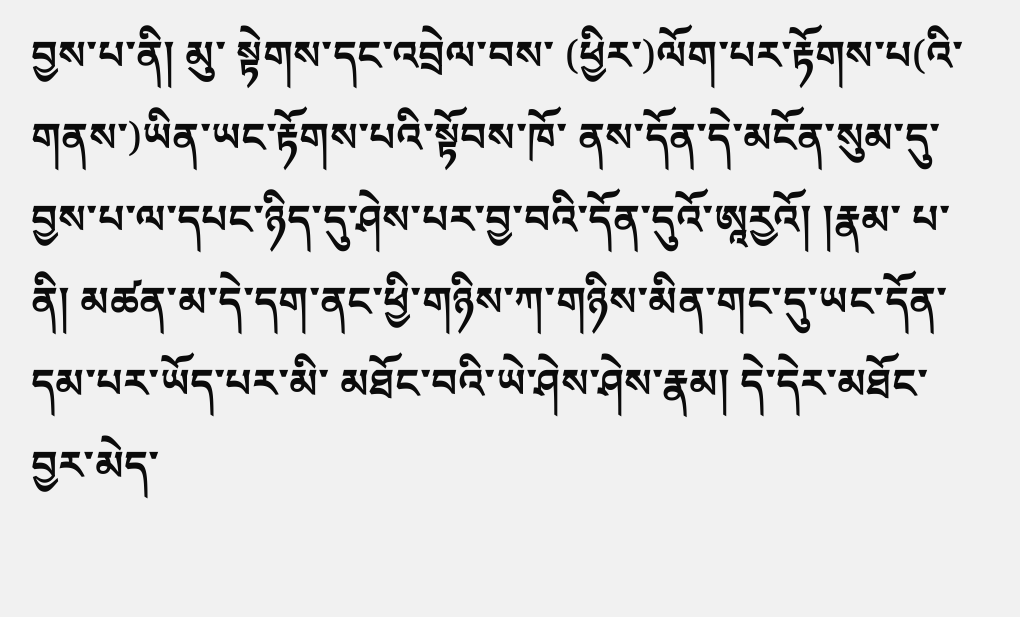བྱས་པ་ནི། མུ་ སྟེགས་དང་འབྲེལ་བས་ (ཕྱིར་)ལོག་པར་རྟོགས་པ(འི་གནས་)ཡིན་ཡང་རྟོགས་པའི་སྟོབས་ཁོ་ ནས་དོན་དེ་མངོན་སུམ་དུ་བྱས་པ་ལ་དཔང་ཉིད་དུ་ཤེས་པར་བྱ་བའི་དོན་དུའོ་ཨཱརྱའོ། །རྣམ་ པ་ནི། མཚན་མ་དེ་དག་ནང་ཕྱི་གཉིས་ཀ་གཉིས་མིན་གང་དུ་ཡང་དོན་དམ་པར་ཡོད་པར་མི་ མཐོང་བའི་ཡེ་ཤེས་ཤེས་རྣམ། དེ་དེར་མཐོང་བྱར་མེད་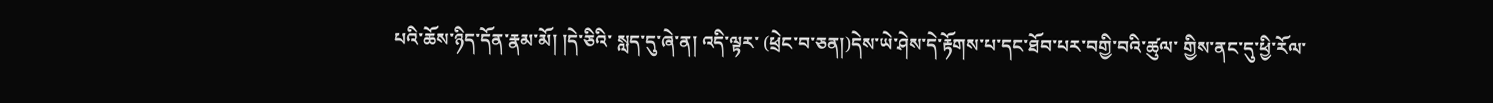པའི་ཆོས་ཉིད་དོན་རྣམ་མོ། །དེ་ཅིའི་ སླད་དུ་ཞེ་ན། འདི་ལྟར་ (ཕྲེང་བ་ཅན།)དེས་ཡེ་ཤེས་དེ་རྟོགས་པ་དང་ཐོབ་པར་བགྱི་བའི་ཚུལ་ གྱིས་ནང་དུ་ཕྱི་རོལ་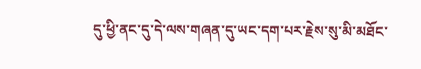དུ་ཕྱི་ནང་དུ་དེ་ལས་གཞན་དུ་ཡང་དག་པར་རྗེས་སུ་མི་མཐོང་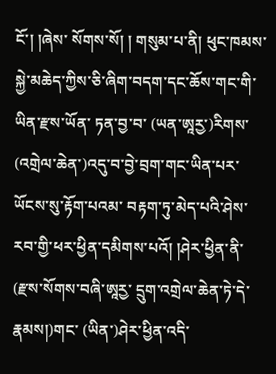ངོ་། །ཞེས་ སོགས་སོ། ། གསུམ་པ་ནི། ཕུང་ཁམས་སྐྱེ་མཆེད་ཀྱིས་ཅི་ཞིག་བདག་དང་ཆོས་གང་གི་ཡིན་རྫས་ཡོན་ ཏན་བྱ་བ་ (ཡན་ཨཱརྱ་)རིགས་ (འགྲེལ་ཆེན་)འདུ་བ་བྱེ་བྲག་གང་ཡིན་པར་ཡོངས་སུ་རྟོག་པའམ་ བརྟག་ཏུ་མེད་པའི་ཤེས་རབ་གྱི་ཕར་ཕྱིན་དམིགས་པའོ། །ཤེར་ཕྱིན་ནི་ (རྫས་སོགས་བཞི་ཨཱརྱ་ དྲུག་འགྲེལ་ཆེན་ཏེ་དེ་རྣམས།)གང་ (ཡིན་)ཤེར་ཕྱིན་འདི་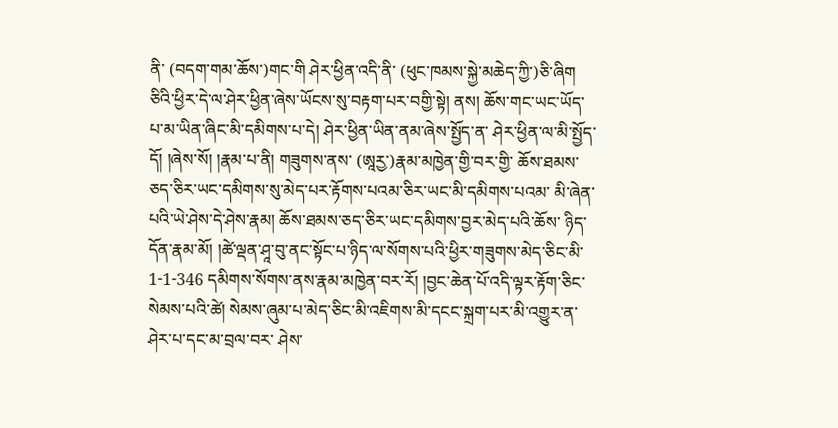ནི་ (བདག་གམ་ཆོས་)གང་གི ཤེར་ཕྱིན་འདི་ནི་ (ཕུང་ཁམས་སྐྱེ་མཆེད་ཀྱི་)ཅི་ཞིག ཅིའི་ཕྱིར་དེ་ལ་ཤེར་ཕྱིན་ཞེས་ཡོངས་སུ་བརྟག་པར་བགྱི་སྟེ། ནས། ཆོས་གང་ཡང་ཡོད་པ་མ་ཡིན་ཞིང་མི་དམིགས་པ་དེ། ཤེར་ཕྱིན་ཡིན་ནམ་ཞེས་སྤྱོད་ན་ ཤེར་ཕྱིན་ལ་མི་སྤྱོད་དོ། །ཞེས་སོ། །རྣམ་པ་ནི། གཟུགས་ནས་ (ཨཱརྱ་)རྣམ་མཁྱེན་གྱི་བར་གྱི་ ཆོས་ཐམས་ཅད་ཅིར་ཡང་དམིགས་སུ་མེད་པར་རྟོགས་པའམ་ཅིར་ཡང་མི་དམིགས་པའམ་ མི་ཞེན་པའི་ཡེ་ཤེས་དེ་ཤེས་རྣམ། ཆོས་ཐམས་ཅད་ཅིར་ཡང་དམིགས་བྱར་མེད་པའི་ཆོས་ ཉིད་དོན་རྣམ་མོ། །ཚེ་ལྡན་ཤཱ་བུ་ནང་སྟོང་པ་ཉིད་ལ་སོགས་པའི་ཕྱིར་གཟུགས་མེད་ཅིང་མི་ 1-1-346 དམིགས་སོགས་ནས་རྣམ་མཁྱེན་བར་རོ། །བྱང་ཆེན་པོ་འདི་ལྟར་རྟོག་ཅིང་སེམས་པའི་ཚེ། སེམས་ཞུམ་པ་མེད་ཅིང་མི་འཇིགས་མི་དངང་སྐྲག་པར་མི་འགྱུར་ན་ཤེར་པ་དང་མ་བྲལ་བར་ ཤེས་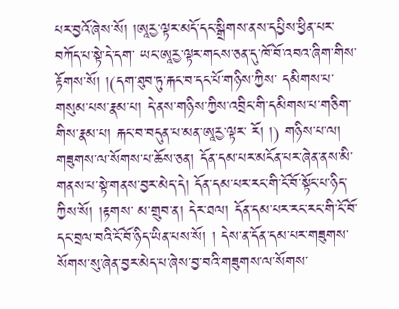པར་བྱའོ་ཞེས་སོ། །ཨཱརྱ་ལྟར་མདོ་དང་སྒྲིགས་ནས་དཔྱིས་ཕྱིན་པར་བཀོད་པ་སྟེ་དེ་དག་ ཡང་ཨཱརྱ་ལྟར་གངས་ཅན་དུ་ཁོ་བོ་འབའ་ཞིག་གིས་རྟོགས་སོ། །(དག་ཐུབ་ཏུ་རྐང་བ་དང་པོ་གཉིས་ཀྱིས་ དམིགས་པ་གསུམ་པས་རྣམ་པ། དེ་ནས་གཉིས་ཀྱིས་འབྲིང་གི་དམིགས་པ་གཅིག་གིས་རྣམ་པ། རྐང་བ་བདུན་པ་མན་ཨཱརྱ་ལྟར་ རོ། །) གཉིས་པ་ལ། གཟུགས་ལ་སོགས་པ་ཆོས་ཅན། དོན་དམ་པར་མངོན་པར་ཞེན་ནས་མི་ གནས་པ་སྟེ་གནས་བྱར་མེད་དེ། དོན་དམ་པར་རང་གི་ངོ་བོ་སྟོང་པ་ཉིད་ཀྱིས་སོ། །རྟགས་ མ་གྲུབ་ན། དེར་ཐལ། དོན་དམ་པར་རང་རང་གི་ངོ་བོ་དང་བྲལ་བའི་ངོ་བོ་ཉིད་ཡིན་པས་སོ། ། དེས་ན་དོན་དམ་པར་གཟུགས་སོགས་སུ་ཞེན་བྱར་མེད་པ་ཞེས་བྱ་བའི་གཟུགས་ལ་སོགས་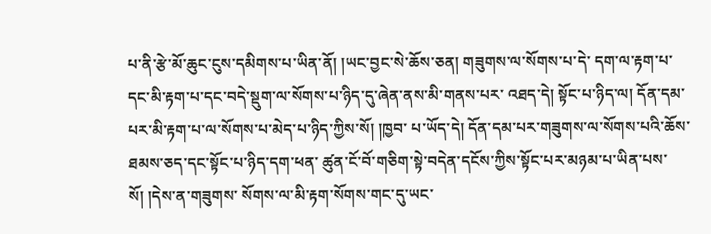པ་ནི་རྩེ་མོ་ཆུང་ངུས་དམིགས་པ་ཡིན་ནོ། །ཡང་བྱང་སེ་ཆོས་ཅན། གཟུགས་ལ་སོགས་པ་དེ་ དག་ལ་རྟག་པ་དང་མི་རྟག་པ་དང་བདེ་སྡུག་ལ་སོགས་པ་ཉིད་དུ་ཞེན་ནས་མི་གནས་པར་ འཐད་དེ། སྟོང་པ་ཉིད་ལ། དོན་དམ་པར་མི་རྟག་པ་ལ་སོགས་པ་མེད་པ་ཉིད་ཀྱིས་སོ། །ཁྱབ་ པ་ཡོད་དེ། དོན་དམ་པར་གཟུགས་ལ་སོགས་པའི་ཆོས་ཐམས་ཅད་དང་སྟོང་པ་ཉིད་དག་ཕན་ ཚུན་ངོ་བོ་གཅིག་སྟེ་བདེན་དངོས་ཀྱིས་སྟོང་པར་མཉམ་པ་ཡིན་པས་སོ། །དེས་ན་གཟུགས་ སོགས་ལ་མི་རྟག་སོགས་གང་དུ་ཡང་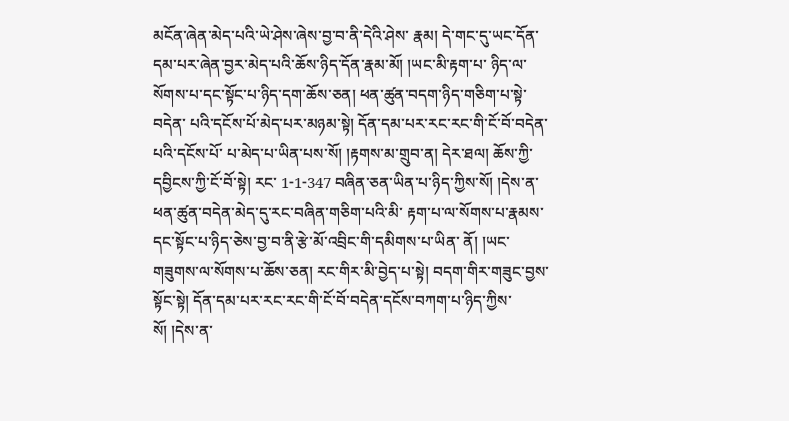མངོན་ཞེན་མེད་པའི་ཡེ་ཤེས་ཞེས་བྱ་བ་ནི་དེའི་ཤེས་ རྣམ། དེ་གང་དུ་ཡང་དོན་དམ་པར་ཞེན་བྱར་མེད་པའི་ཆོས་ཉིད་དོན་རྣམ་མོ། །ཡང་མི་རྟག་པ་ ཉིད་ལ་སོགས་པ་དང་སྟོང་པ་ཉིད་དག་ཆོས་ཅན། ཕན་ཚུན་བདག་ཉིད་གཅིག་པ་སྟེ་བདེན་ པའི་དངོས་པོ་མེད་པར་མཉམ་སྟེ། དོན་དམ་པར་རང་རང་གི་ངོ་བོ་བདེན་པའི་དངོས་པོ་ པ་མེད་པ་ཡིན་པས་སོ། །རྟགས་མ་གྲུབ་ན། དེར་ཐལ། ཆོས་ཀྱི་དབྱིངས་ཀྱི་ངོ་བོ་སྟེ། རང་ 1-1-347 བཞིན་ཅན་ཡིན་པ་ཉིད་ཀྱིས་སོ། །དེས་ན་ཕན་ཚུན་བདེན་མེད་དུ་རང་བཞིན་གཅིག་པའི་མི་ རྟག་པ་ལ་སོགས་པ་རྣམས་དང་སྟོང་པ་ཉིད་ཅེས་བྱ་བ་ནི་རྩེ་མོ་འབྲིང་གི་དམིགས་པ་ཡིན་ ནོ། །ཡང་གཟུགས་ལ་སོགས་པ་ཆོས་ཅན། རང་གིར་མི་བྱེད་པ་སྟེ། བདག་གིར་གཟུང་བྱས་ སྟོང་སྟེ། དོན་དམ་པར་རང་རང་གི་ངོ་བོ་བདེན་དངོས་བཀག་པ་ཉིད་ཀྱིས་སོ། །དེས་ན་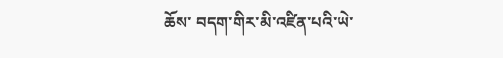ཆོས་ བདག་གིར་མི་འཛིན་པའི་ཡེ་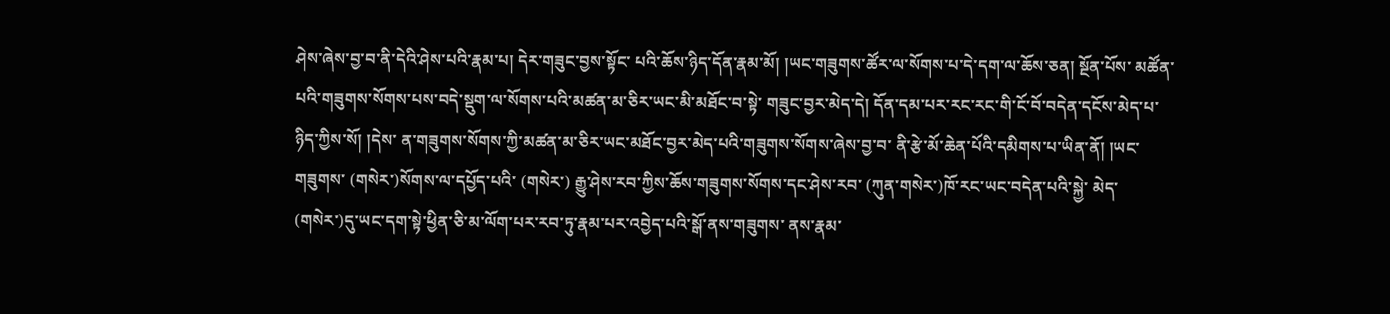ཤེས་ཞེས་བྱ་བ་ནི་དེའི་ཤེས་པའི་རྣམ་པ། དེར་གཟུང་བྱས་སྟོང་ པའི་ཆོས་ཉིད་དོན་རྣམ་མོ། །ཡང་གཟུགས་ཚོར་ལ་སོགས་པ་དེ་དག་ལ་ཆོས་ཅན། སྔོན་པོས་ མཚོན་པའི་གཟུགས་སོགས་པས་བདེ་སྡུག་ལ་སོགས་པའི་མཚན་མ་ཅིར་ཡང་མི་མཐོང་བ་སྟེ་ གཟུང་བྱར་མེད་དེ། དོན་དམ་པར་རང་རང་གི་ངོ་བོ་བདེན་དངོས་མེད་པ་ཉིད་ཀྱིས་སོ། །དེས་ ན་གཟུགས་སོགས་ཀྱི་མཚན་མ་ཅིར་ཡང་མཐོང་བྱར་མེད་པའི་གཟུགས་སོགས་ཞེས་བྱ་བ་ ནི་རྩེ་མོ་ཆེན་པོའི་དམིགས་པ་ཡིན་ནོ། །ཡང་གཟུགས་ (གསེར་)སོགས་ལ་དཔྱོད་པའི་ (གསེར་) རྒྱུ་ཤེས་རབ་ཀྱིས་ཆོས་གཟུགས་སོགས་དང་ཤེས་རབ་ (ཀུན་གསེར་)ཁོ་རང་ཡང་བདེན་པའི་སྐྱེ་ མེད་ (གསེར་)དུ་ཡང་དག་སྟེ་ཕྱིན་ཅི་མ་ལོག་པར་རབ་ཏུ་རྣམ་པར་འབྱེད་པའི་སྒོ་ནས་གཟུགས་ ནས་རྣམ་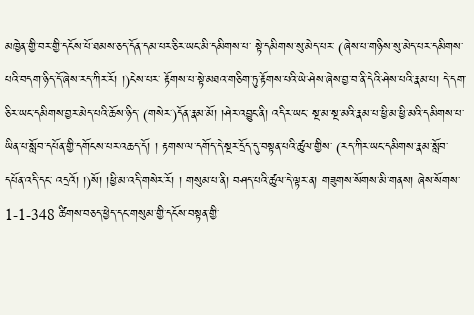མཁྱེན་གྱི་བར་གྱི་དངོས་པོ་ཐམས་ཅད་དོན་དམ་པར་ཅིར་ཡང་མི་དམིགས་པ་ སྟེ་དམིགས་སུ་མེད་པར་ (ཞེས་པ་གཉིས་སུ་མེད་པར་དམིགས་པའི་བདག་ཉིད་དོ་ཞེས་རད་ཀིར་རོ། །)ངེས་པར་ རྟོགས་པ་སྟེ་མཐའ་གཅིག་ཏུ་རྟོགས་པའི་ཡེ་ཤེས་ཞེས་བྱ་བ་ནི་དེའི་ཤེས་པའི་རྣམ་པ། དེ་དག་ ཅིར་ཡང་དམིགས་བྱར་མེད་པའི་ཆོས་ཉིད་ (གསེར་)དོན་རྣམ་མོ། །ཤེར་འབྱུང་ནི། འདིར་ཡང་ སྔ་མ་སྔ་མའི་རྣམ་པ་ཕྱི་མ་ཕྱི་མའི་དམིགས་པ་ཡིན་པ་སློབ་དཔོན་གྱི་དགོངས་པར་འཆད་དོ། ། རྟགས་ལ་དགོད་དེ་སྔར་དྲོད་དུ་བསྟན་པའི་ཚུལ་གྱིས་ (རད་ཀིར་ཡང་དམིགས་རྣམ་སློབ་དཔོན་འདི་དང་ འདྲའོ། །)སོ། །ཕྱི་མ་འདི་གསེར་རོ། ། གསུམ་པ་ནི། བཤད་པའི་ཚུལ་དེ་ལྟར་ན། གཟུགས་སོགས་མི་གནས། ཞེས་སོགས་ 1-1-348 ཚིགས་བཅད་ཕྱེད་དང་གསུམ་གྱི་དངོས་བསྟན་གྱི་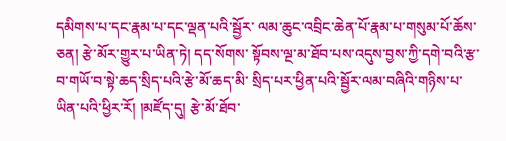དམིགས་པ་དང་རྣམ་པ་དང་ལྡན་པའི་སྦྱོར་ ལམ་ཆུང་འབྲིང་ཆེན་པོ་རྣམ་པ་གསུམ་པོ་ཆོས་ཅན། རྩེ་མོར་གྱུར་པ་ཡིན་ཏེ། དད་སོགས་ སྟོབས་ལྔ་མ་ཐོབ་པས་འདུས་བྱས་ཀྱི་དགེ་བའི་རྩ་བ་གཡོ་བ་སྟེ་ཆད་སྲིད་པའི་རྩེ་མོ་ཆད་མི་ སྲིད་པར་ཕྱིན་པའི་སྦྱོར་ལམ་བཞིའི་གཉིས་པ་ཡིན་པའི་ཕྱིར་རོ། །མཛོད་དུ། རྩེ་མོ་ཐོབ་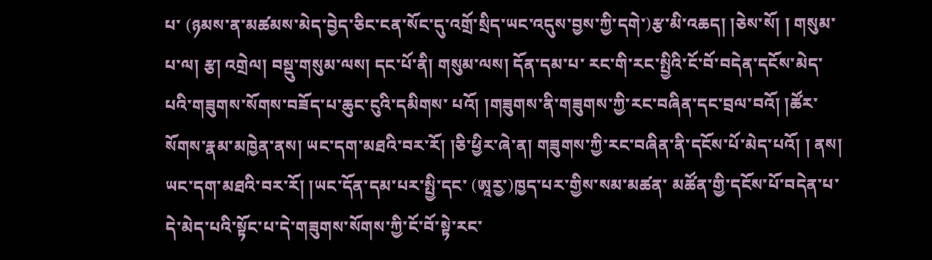པ་ (ཉམས་ན་མཚམས་མེད་བྱེད་ཅིང་ངན་སོང་དུ་འགྲོ་སྲིད་ཡང་འདུས་བྱས་ཀྱི་དགེ་)རྩ་མི་འཆད། །ཅེས་སོ། ། གསུམ་པ་ལ། རྩ། འགྲེལ། བསྡུ་གསུམ་ལས། དང་པོ་ནི། གསུམ་ལས། དོན་དམ་པ་ རང་གི་རང་སྤྱིའི་ངོ་བོ་བདེན་དངོས་མེད་པའི་གཟུགས་སོགས་བཟོད་པ་ཆུང་ངུའི་དམིགས་ པའོ། །གཟུགས་ནི་གཟུགས་ཀྱི་རང་བཞིན་དང་བྲལ་བའོ། །ཚོར་སོགས་རྣམ་མཁྱེན་ནས། ཡང་དག་མཐའི་བར་རོ། །ཅི་ཕྱིར་ཞེ་ན། གཟུགས་ཀྱི་རང་བཞིན་ནི་དངོས་པོ་མེད་པའོ། ། ནས། ཡང་དག་མཐའི་བར་རོ། །ཡང་དོན་དམ་པར་སྤྱི་དང་ (ཨཱརྱ་)ཁྱད་པར་གྱིས་སམ་མཚན་ མཚོན་གྱི་དངོས་པོ་བདེན་པ་དེ་མེད་པའི་སྟོང་པ་དེ་གཟུགས་སོགས་ཀྱི་ངོ་བོ་སྟེ་རང་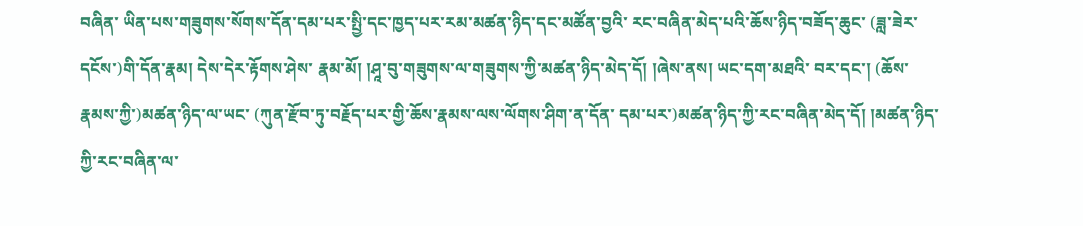བཞིན་ ཡིན་པས་གཟུགས་སོགས་དོན་དམ་པར་སྤྱི་དང་ཁྱད་པར་རམ་མཚན་ཉིད་དང་མཚོན་བྱའི་ རང་བཞིན་མེད་པའི་ཆོས་ཉིད་བཟོད་ཆུང་ (ཟླ་ཟེར་དངོས་)གི་དོན་རྣམ། དེས་དེར་རྟོགས་ཤེས་ རྣམ་མོ། །ཤཱ་བུ་གཟུགས་ལ་གཟུགས་ཀྱི་མཚན་ཉིད་མེད་དོ། །ཞེས་ནས། ཡང་དག་མཐའི་ བར་དང་། (ཆོས་རྣམས་ཀྱི་)མཚན་ཉིད་ལ་ཡང་ (ཀུན་རྫོབ་ཏུ་བརྗོད་པར་གྱི་ཆོས་རྣམས་ལས་ལོགས་ཤིག་ན་དོན་ དམ་པར་)མཚན་ཉིད་ཀྱི་རང་བཞིན་མེད་དོ། །མཚན་ཉིད་ཀྱི་རང་བཞིན་ལ་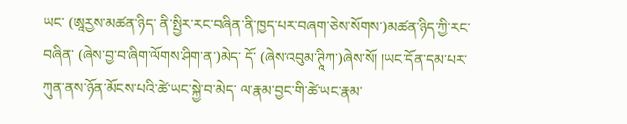ཡང་ (ཨཱརྱས་མཚན་ཉིད་ ནི་སྤྱིར་རང་བཞིན་ནི་ཁྱད་པར་བཞག་ཅེས་སོགས་)མཚན་ཉིད་ཀྱི་རང་བཞིན་ (ཞེས་བྱ་བ་ཞིག་ལོགས་ཤིག་ན་)མེད་ དོ་ (ཞེས་འབུམ་ཊཱིཀ་)ཞེས་སོ། །ཡང་དོན་དམ་པར་ཀུན་ནས་ཉོན་མོངས་པའི་ཚེ་ཡང་སྐྱེ་བ་མེད་ ལ་རྣམ་བྱང་གི་ཚེ་ཡང་རྣམ་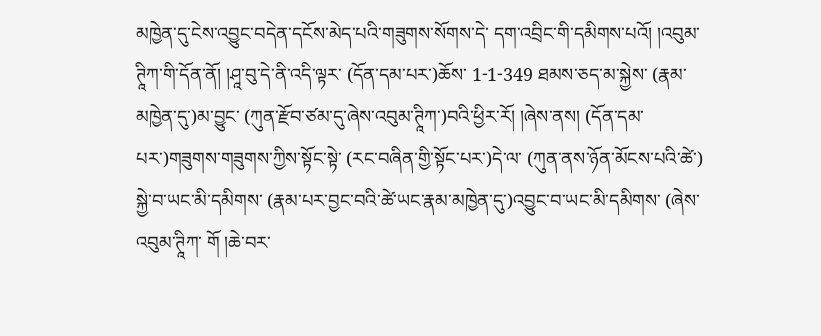མཁྱེན་དུ་ངེས་འབྱུང་བདེན་དངོས་མེད་པའི་གཟུགས་སོགས་དེ་ དག་འབྲིང་གི་དམིགས་པའོ། །འབུམ་ཊཱིཀ་གི་དོན་ནོ། །ཤཱ་བུ་དེ་ནི་འདི་ལྟར་ (དོན་དམ་པར་)ཆོས་ 1-1-349 ཐམས་ཅད་མ་སྐྱེས་ (རྣམ་མཁྱེན་དུ་)མ་བྱུང་ (ཀུན་རྫོབ་ཙམ་དུ་ཞེས་འབུམ་ཊཱིཀ་)བའི་ཕྱིར་རོ། །ཞེས་ནས། (དོན་དམ་པར་)གཟུགས་གཟུགས་ཀྱིས་སྟོང་སྟེ་ (རང་བཞིན་གྱི་སྟོང་པར་)དེ་ལ་ (ཀུན་ནས་ཉོན་མོངས་པའི་ཚེ་) སྐྱེ་བ་ཡང་མི་དམིགས་ (རྣམ་པར་བྱང་བའི་ཚེ་ཡང་རྣམ་མཁྱེན་དུ་)འབྱུང་བ་ཡང་མི་དམིགས་ (ཞེས་འབུམ་ཊཱིཀ་ གོ །ཆེ་བར་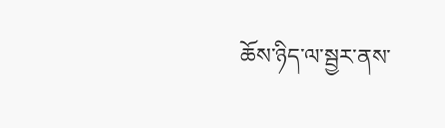ཆོས་ཉིད་ལ་སྦྱར་ནས་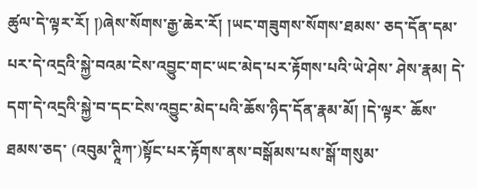ཚུལ་དེ་ལྟར་རོ། །)ཞེས་སོགས་རྒྱ་ཆེར་རོ། །ཡང་གཟུགས་སོགས་ཐམས་ ཅད་དོན་དམ་པར་དེ་འདྲའི་སྐྱེ་བའམ་ངེས་འབྱུང་གང་ཡང་མེད་པར་རྟོགས་པའི་ཡེ་ཤེས་ ཤེས་རྣམ། དེ་དག་དེ་འདྲའི་སྐྱེ་བ་དང་ངེས་འབྱུང་མེད་པའི་ཆོས་ཉིད་དོན་རྣམ་མོ། །དེ་ལྟར་ ཆོས་ཐམས་ཅད་ (འབུམ་ཊཱིཀ་)སྟོང་པར་རྟོགས་ནས་བསྒོམས་པས་སྒོ་གསུམ་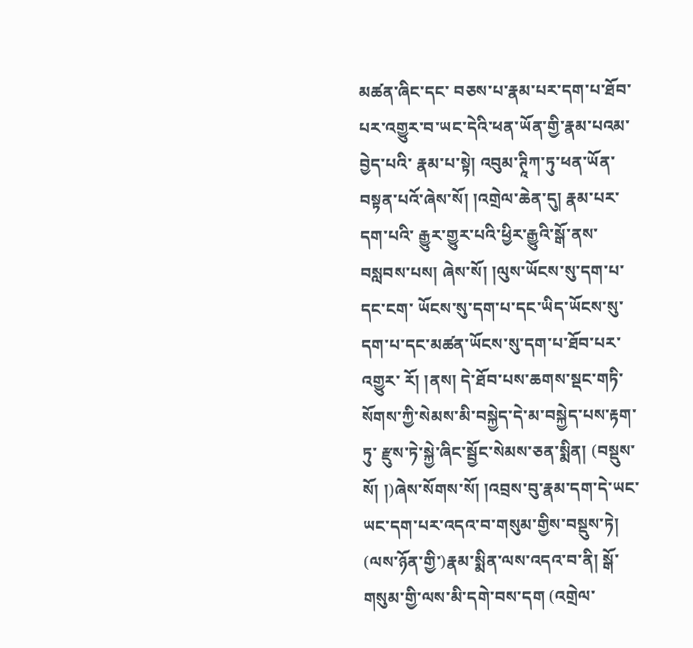མཚན་ཞིང་དང་ བཅས་པ་རྣམ་པར་དག་པ་ཐོབ་པར་འགྱུར་བ་ཡང་དེའི་ཕན་ཡོན་གྱི་རྣམ་པའམ་བྱེད་པའི་ རྣམ་པ་སྟེ། འབུམ་ཊཱིཀ་ཏུ་ཕན་ཡོན་བསྟན་པའོ་ཞེས་སོ། །འགྲེལ་ཆེན་དུ། རྣམ་པར་དག་པའི་ རྒྱུར་གྱུར་པའི་ཕྱིར་རྒྱུའི་སྒོ་ནས་བསླབས་པས། ཞེས་སོ། །ལུས་ཡོངས་སུ་དག་པ་དང་ངག་ ཡོངས་སུ་དག་པ་དང་ཡིད་ཡོངས་སུ་དག་པ་དང་མཚན་ཡོངས་སུ་དག་པ་ཐོབ་པར་འགྱུར་ རོ། །ནས། དེ་ཐོབ་པས་ཆགས་སྡང་གཏི་སོགས་ཀྱི་སེམས་མི་བསྐྱེད་དེ་མ་བསྐྱེད་པས་རྟག་ཏུ་ རྫུས་ཏེ་སྐྱེ་ཞིང་སྦྱོང་སེམས་ཅན་སྨིན། (བསྡུས་སོ། །)ཞེས་སོགས་སོ། །འབྲས་བུ་རྣམ་དག་དེ་ཡང་ ཡང་དག་པར་འདའ་བ་གསུམ་གྱིས་བསྡུས་ཏེ། (ལས་ཉོན་གྱི་)རྣམ་སྨིན་ལས་འདའ་བ་ནི། སྒོ་ གསུམ་གྱི་ལས་མི་དགེ་བས་དག (འགྲེལ་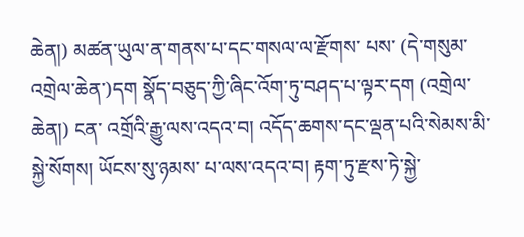ཆེན།) མཚན་ཡུལ་ན་གནས་པ་དང་གསལ་ལ་རྫོགས་ པས་ (དེ་གསུམ་འགྲེལ་ཆེན་)དག སྣོད་བཅུད་ཀྱི་ཞིང་འོག་ཏུ་བཤད་པ་ལྟར་དག (འགྲེལ་ཆེན།) ངན་ འགྲོའི་རྒྱུ་ལས་འདའ་བ། འདོད་ཆགས་དང་ལྡན་པའི་སེམས་མི་སྐྱེ་སོགས། ཡོངས་སུ་ཉམས་ པ་ལས་འདའ་བ། རྟག་ཏུ་རྫས་ཏེ་སྐྱེ་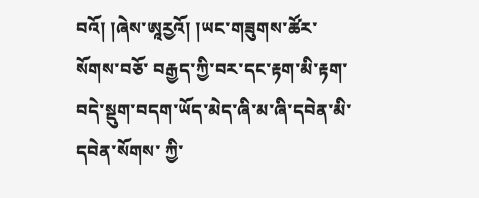བའོ། །ཞེས་ཨཱརྱའོ། །ཡང་གཟུགས་ཚོར་སོགས་བཅོ་ བརྒྱད་ཀྱི་བར་དང་རྟག་མི་རྟག་བདེ་སྡུག་བདག་ཡོད་མེད་ཞི་མ་ཞི་དབེན་མི་དབེན་སོགས་ ཀྱི་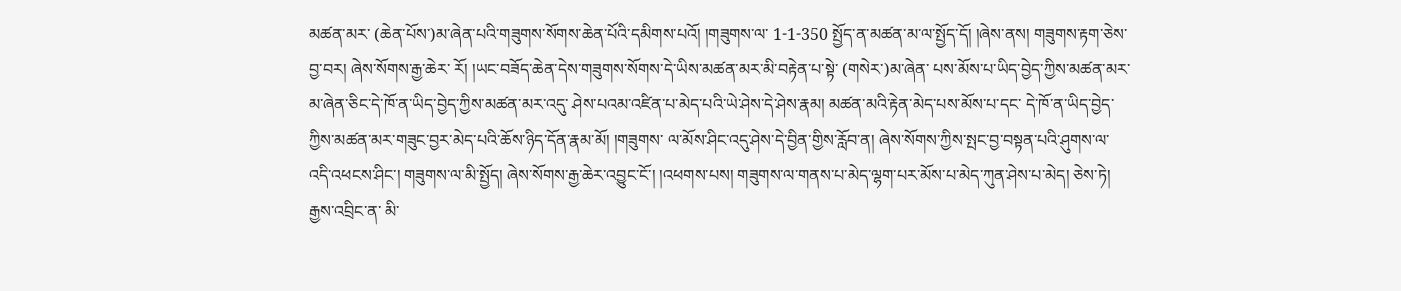མཚན་མར་ (ཆེན་པོས་)མ་ཞེན་པའི་གཟུགས་སོགས་ཆེན་པོའི་དམིགས་པའོ། །གཟུགས་ལ་ 1-1-350 སྤྱོད་ན་མཚན་མ་ལ་སྤྱོད་དོ། །ཞེས་ནས། གཟུགས་རྟག་ཅེས་བྱ་བར། ཞེས་སོགས་རྒྱ་ཆེར་ རོ། །ཡང་བཟོད་ཆེན་དེས་གཟུགས་སོགས་དེ་ཡིས་མཚན་མར་མི་བརྟེན་པ་སྟེ་ (གསེར་)མ་ཞེན་ པས་མོས་པ་ཡིད་བྱེད་ཀྱིས་མཚན་མར་མ་ཞེན་ཅིང་དེ་ཁོ་ན་ཡིད་བྱེད་ཀྱིས་མཚན་མར་འདུ་ ཤེས་པའམ་འཛིན་པ་མེད་པའི་ཡེ་ཤེས་དེ་ཤེས་རྣམ། མཚན་མའི་རྟེན་མེད་པས་མོས་པ་དང་ དེ་ཁོ་ན་ཡིད་བྱེད་ཀྱིས་མཚན་མར་གཟུང་བྱར་མེད་པའི་ཆོས་ཉིད་དོན་རྣམ་མོ། །གཟུགས་ ལ་མོས་ཤིང་འདུ་ཤེས་དེ་བྱིན་གྱིས་རློབ་ན། ཞེས་སོགས་ཀྱིས་སྤང་བྱ་བསྟན་པའི་ཤུགས་ལ་ འདི་འཕངས་ཤིང་། གཟུགས་ལ་མི་སྤྱོད། ཞེས་སོགས་རྒྱ་ཆེར་འབྱུང་ངོ་། །འཕགས་པས། གཟུགས་ལ་གནས་པ་མེད་ལྷག་པར་མོས་པ་མེད་ཀུན་ཤེས་པ་མེད། ཅེས་ཏེ། རྒྱས་འབྲིང་ན་ མི་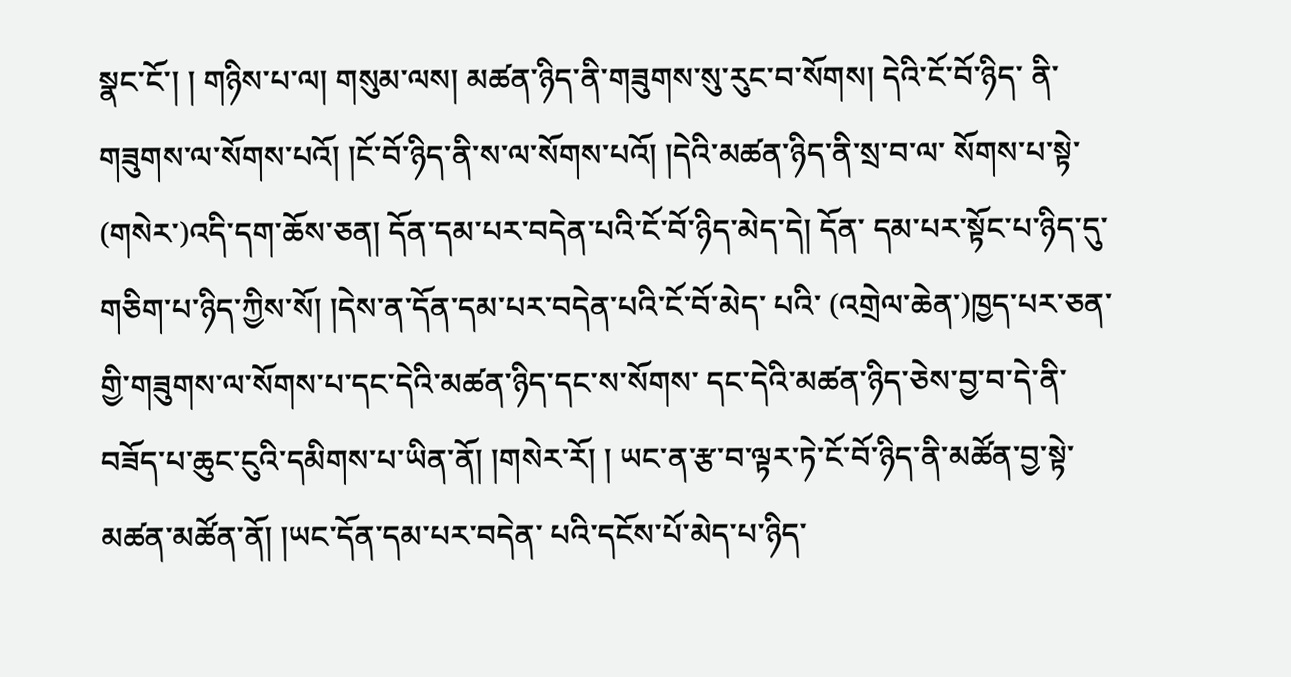སྣང་ངོ་། ། གཉིས་པ་ལ། གསུམ་ལས། མཚན་ཉིད་ནི་གཟུགས་སུ་རུང་བ་སོགས། དེའི་ངོ་བོ་ཉིད་ ནི་གཟུགས་ལ་སོགས་པའོ། །ངོ་བོ་ཉིད་ནི་ས་ལ་སོགས་པའོ། །དེའི་མཚན་ཉིད་ནི་སྲ་བ་ལ་ སོགས་པ་སྟེ་ (གསེར་)འདི་དག་ཆོས་ཅན། དོན་དམ་པར་བདེན་པའི་ངོ་བོ་ཉིད་མེད་དེ། དོན་ དམ་པར་སྟོང་པ་ཉིད་དུ་གཅིག་པ་ཉིད་ཀྱིས་སོ། །དེས་ན་དོན་དམ་པར་བདེན་པའི་ངོ་བོ་མེད་ པའི་ (འགྲེལ་ཆེན་)ཁྱད་པར་ཅན་གྱི་གཟུགས་ལ་སོགས་པ་དང་དེའི་མཚན་ཉིད་དང་ས་སོགས་ དང་དེའི་མཚན་ཉིད་ཅེས་བྱ་བ་དེ་ནི་བཟོད་པ་ཆུང་ངུའི་དམིགས་པ་ཡིན་ནོ། །གསེར་རོ། ། ཡང་ན་རྩ་བ་ལྟར་ཏེ་ངོ་བོ་ཉིད་ནི་མཚོན་བྱ་སྟེ་མཚན་མཚོན་ནོ། །ཡང་དོན་དམ་པར་བདེན་ པའི་དངོས་པོ་མེད་པ་ཉིད་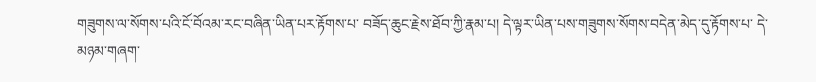གཟུགས་ལ་སོགས་པའི་ངོ་བོའམ་རང་བཞིན་ཡིན་པར་རྟོགས་པ་ བཟོད་ཆུང་རྗེས་ཐོབ་ཀྱི་རྣམ་པ། དེ་ལྟར་ཡིན་པས་གཟུགས་སོགས་བདེན་མེད་དུ་རྟོགས་པ་ དེ་མཉམ་གཞག་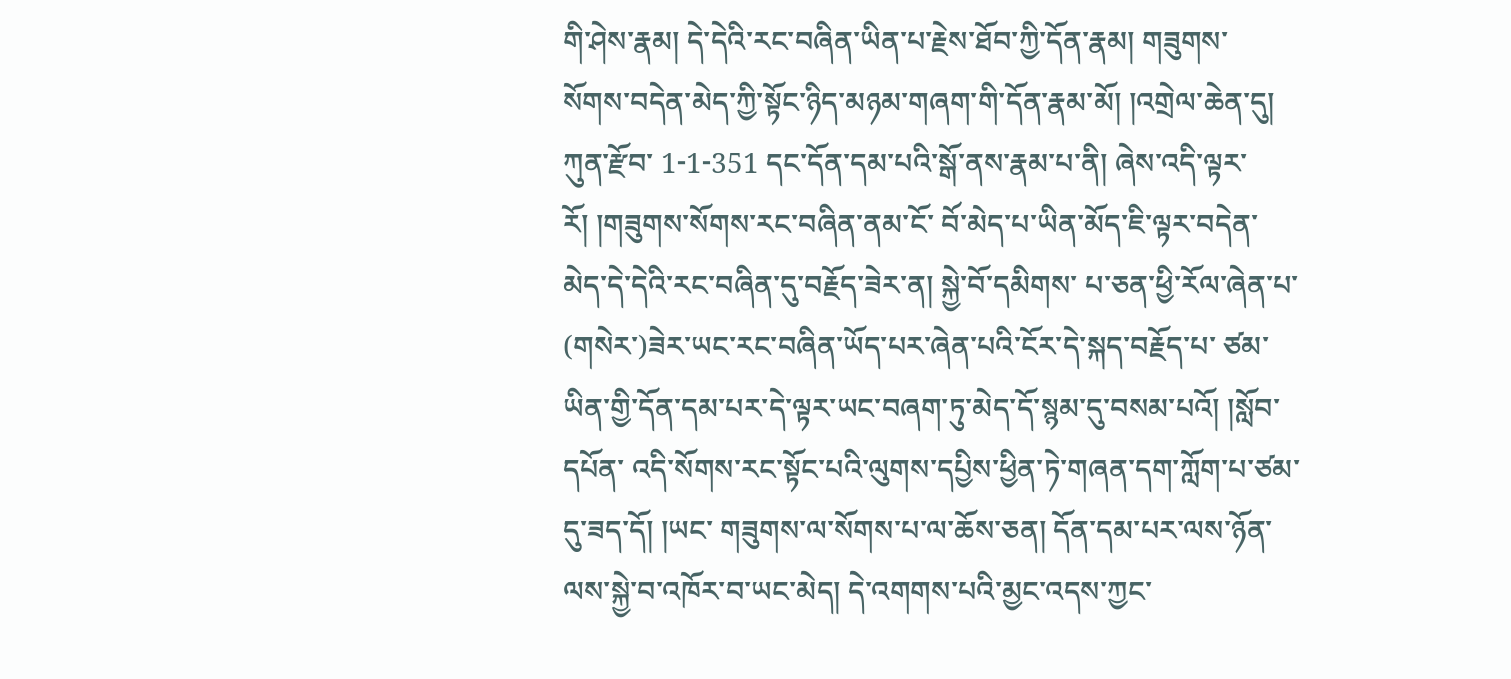གི་ཤེས་རྣམ། དེ་དེའི་རང་བཞིན་ཡིན་པ་རྗེས་ཐོབ་ཀྱི་དོན་རྣམ། གཟུགས་ སོགས་བདེན་མེད་ཀྱི་སྟོང་ཉིད་མཉམ་གཞག་གི་དོན་རྣམ་མོ། །འགྲེལ་ཆེན་དུ། ཀུན་རྫོབ་ 1-1-351 དང་དོན་དམ་པའི་སྒོ་ནས་རྣམ་པ་ནི། ཞེས་འདི་ལྟར་རོ། །གཟུགས་སོགས་རང་བཞིན་ནམ་ངོ་ བོ་མེད་པ་ཡིན་མོད་ཇི་ལྟར་བདེན་མེད་དེ་དེའི་རང་བཞིན་དུ་བརྗོད་ཟེར་ན། སྐྱེ་བོ་དམིགས་ པ་ཅན་ཕྱི་རོལ་ཞེན་པ་ (གསེར་)ཟེར་ཡང་རང་བཞིན་ཡོད་པར་ཞེན་པའི་ངོར་དེ་སྐད་བརྗོད་པ་ ཙམ་ཡིན་གྱི་དོན་དམ་པར་དེ་ལྟར་ཡང་བཞག་ཏུ་མེད་དོ་སྙམ་དུ་བསམ་པའོ། །སློབ་དཔོན་ འདི་སོགས་རང་སྟོང་པའི་ལུགས་དཔྱིས་ཕྱིན་ཏེ་གཞན་དག་ཀློག་པ་ཙམ་དུ་ཟད་དོ། །ཡང་ གཟུགས་ལ་སོགས་པ་ལ་ཆོས་ཅན། དོན་དམ་པར་ལས་ཉོན་ལས་སྐྱེ་བ་འཁོར་བ་ཡང་མེད། དེ་འགགས་པའི་མྱང་འདས་ཀྱང་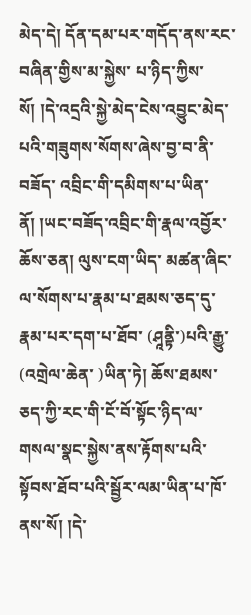མེད་དེ། དོན་དམ་པར་གདོད་ནས་རང་བཞིན་གྱིས་མ་སྐྱེས་ པ་ཉིད་ཀྱིས་སོ། །དེ་འདྲའི་སྐྱེ་མེད་ངེས་འབྱུང་མེད་པའི་གཟུགས་སོགས་ཞེས་བྱ་བ་ནི་བཟོད་ འབྲིང་གི་དམིགས་པ་ཡིན་ནོ། །ཡང་བཟོད་འབྲིང་གི་རྣལ་འབྱོར་ཆོས་ཅན། ལུས་ངག་ཡིད་ མཚན་ཞིང་ལ་སོགས་པ་རྣམ་པ་ཐམས་ཅད་དུ་རྣམ་པར་དག་པ་ཐོབ་ (ཤཱནྟི་)པའི་རྒྱུ་ (འགྲེལ་ཆེན་ )ཡིན་ཏེ། ཆོས་ཐམས་ཅད་ཀྱི་རང་གི་ངོ་བོ་སྟོང་ཉིད་ལ་གསལ་སྣང་སྐྱེས་ནས་རྟོགས་པའི་ སྟོབས་ཐོབ་པའི་སྦྱོར་ལམ་ཡིན་པ་ཁོ་ནས་སོ། །དེ་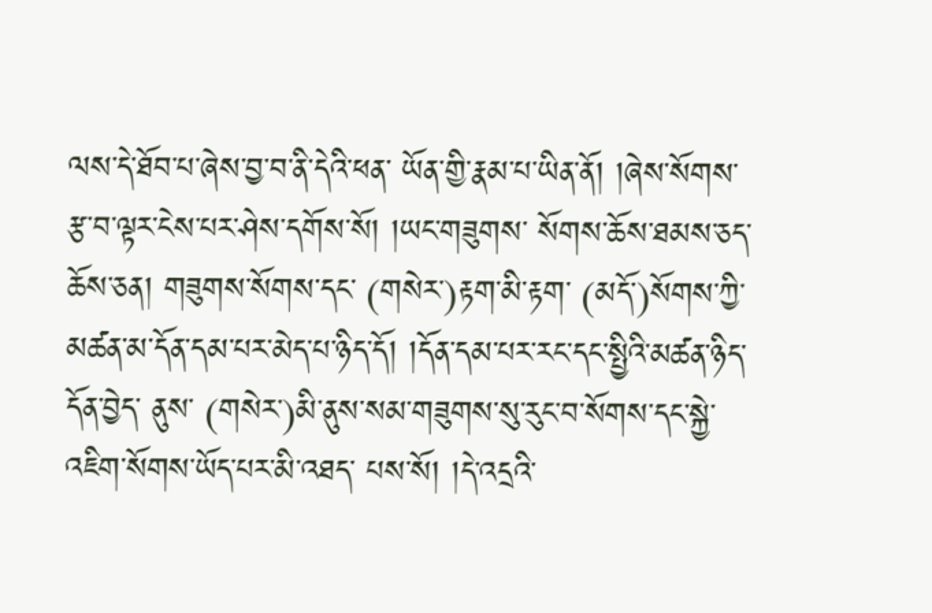ལས་དེ་ཐོབ་པ་ཞེས་བྱ་བ་ནི་དེའི་ཕན་ ཡོན་གྱི་རྣམ་པ་ཡིན་ནོ། །ཞེས་སོགས་རྩ་བ་ལྟར་ངེས་པར་ཤེས་དགོས་སོ། །ཡང་གཟུགས་ སོགས་ཆོས་ཐམས་ཅད་ཆོས་ཅན། གཟུགས་སོགས་དང་ (གསེར་)རྟག་མི་རྟག་ (མདོ་)སོགས་ཀྱི་ མཚན་མ་དོན་དམ་པར་མེད་པ་ཉིད་དོ། །དོན་དམ་པར་རང་དང་སྤྱིའི་མཚན་ཉིད་དོན་བྱེད་ ནུས་ (གསེར་)མི་ནུས་སམ་གཟུགས་སུ་རུང་བ་སོགས་དང་སྐྱེ་འཇིག་སོགས་ཡོད་པར་མི་འཐད་ པས་སོ། །དེ་འདྲའི་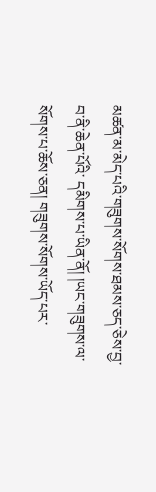མཚན་མ་མེད་པའི་གཟུགས་སོགས་ཐམས་ཅད་ཅེས་བྱ་བ་ནི་ཆེན་པོའི་ དམིགས་པ་ཡིན་ནོ། །ཡང་གཟུགས་ལ་སོགས་པ་ཆོས་ཅན། གཟུགས་སོགས་ཡོད་པར་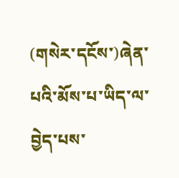(གསེར་དངོས་)ཞེན་པའི་མོས་པ་ཡིད་ལ་བྱེད་པས་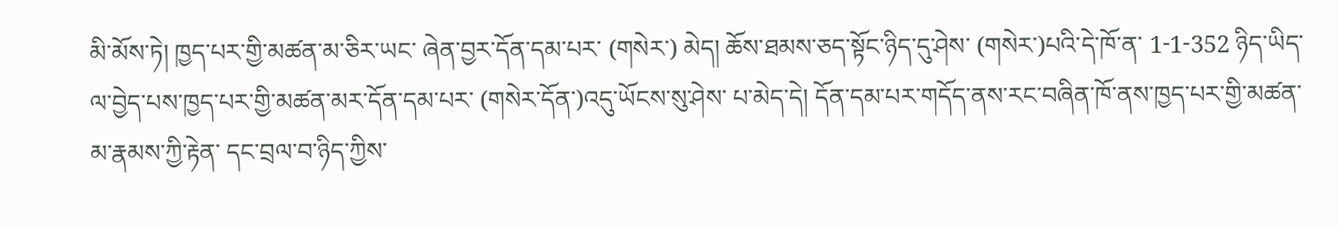མི་མོས་ཏེ། ཁྱད་པར་གྱི་མཚན་མ་ཅིར་ཡང་ ཞེན་བྱར་དོན་དམ་པར་ (གསེར་) མེད། ཆོས་ཐམས་ཅད་སྟོང་ཉིད་དུ་ཤེས་ (གསེར་)པའི་དེ་ཁོ་ན་ 1-1-352 ཉིད་ཡིད་ལ་བྱེད་པས་ཁྱད་པར་གྱི་མཚན་མར་དོན་དམ་པར་ (གསེར་དོན་)འདུ་ཡོངས་སུ་ཤེས་ པ་མེད་དེ། དོན་དམ་པར་གདོད་ནས་རང་བཞིན་ཁོ་ནས་ཁྱད་པར་གྱི་མཚན་མ་རྣམས་ཀྱི་རྟེན་ དང་བྲལ་བ་ཉིད་ཀྱིས་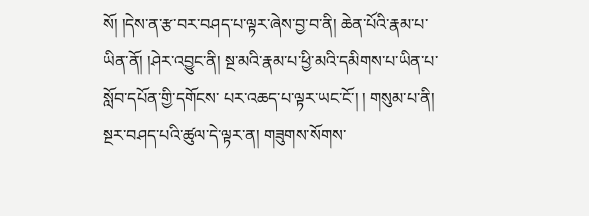སོ། །དེས་ན་རྩ་བར་བཤད་པ་ལྟར་ཞེས་བྱ་བ་ནི། ཆེན་པོའི་རྣམ་པ་ ཡིན་ནོ། །ཤེར་འབྱུང་ནི། སྔ་མའི་རྣམ་པ་ཕྱི་མའི་དམིགས་པ་ཡིན་པ་སློབ་དཔོན་གྱི་དགོངས་ པར་འཆད་པ་ལྟར་ཡང་ངོ་། ། གསུམ་པ་ནི། སྔར་བཤད་པའི་ཚུལ་དེ་ལྟར་ན། གཟུགས་སོགས་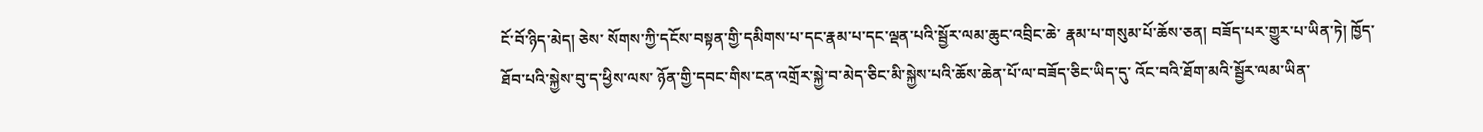ངོ་བོ་ཉིད་མེད། ཅེས་ སོགས་ཀྱི་དངོས་བསྟན་གྱི་དམིགས་པ་དང་རྣམ་པ་དང་ལྡན་པའི་སྦྱོར་ལམ་ཆུང་འབྲིང་ཆེ་ རྣམ་པ་གསུམ་པོ་ཆོས་ཅན། བཟོད་པར་གྱུར་པ་ཡིན་ཏེ། ཁྱོད་ཐོབ་པའི་སྐྱེས་བུ་ད་ཕྱིས་ལས་ ཉོན་གྱི་དབང་གིས་ངན་འགྲོར་སྐྱེ་བ་མེད་ཅིང་མི་སྐྱེས་པའི་ཆོས་ཆེན་པོ་ལ་བཟོད་ཅིང་ཡིད་དུ་ འོང་བའི་ཐོག་མའི་སྦྱོར་ལམ་ཡིན་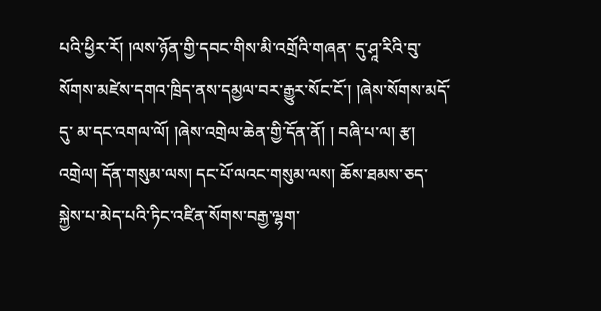པའི་ཕྱིར་རོ། །ལས་ཉོན་གྱི་དབང་གིས་མི་འགྲོའི་གཞན་ དུ་ཤཱ་རིའི་བུ་སོགས་མཛེས་དགའ་ཁྲིད་ནས་དམྱལ་བར་རྒྱུར་སོང་ངོ་། །ཞེས་སོགས་མདོ་དུ་ མ་དང་འགལ་ལོ། །ཞེས་འགྲེལ་ཆེན་གྱི་དོན་ནོ། ། བཞི་པ་ལ། རྩ། འགྲེལ། དོན་གསུམ་ལས། དང་པོ་ལའང་གསུམ་ལས། ཆོས་ཐམས་ཅད་ སྐྱེས་པ་མེད་པའི་ཏིང་འཛིན་སོགས་བརྒྱ་ལྷག་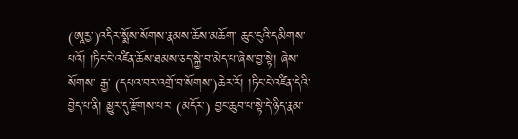(ཨཱརྱ་)འདིར་སྨོས་སོགས་རྣམས་ཆོས་མཆོག་ ཆུང་ངུའི་དམིགས་པའོ། །ཏིང་ངེ་འཛིན་ཆོས་ཐམས་ཅད་སྐྱེ་བ་མེད་པ་ཞེས་བྱ་སྟེ། ཞེས་སོགས་ རྒྱ་ (དཔའ་བར་འགྲོ་བ་སོགས་)ཆེར་རོ། །ཏིང་ངེ་འཛིན་དེའི་བྱེད་པ་ནི། མྱུར་དུ་རྫོགས་པར་ (མདོར་) བྱང་ཆུབ་པ་སྟེ་དེ་ཉིད་རྣམ་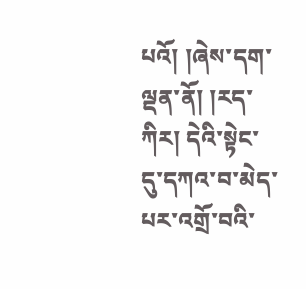པའོ། །ཞེས་དག་ལྡན་ནོ། །རད་ཀིར། དེའི་སྟེང་དུ་དཀའ་བ་མེད་ པར་འགྲོ་བའི་